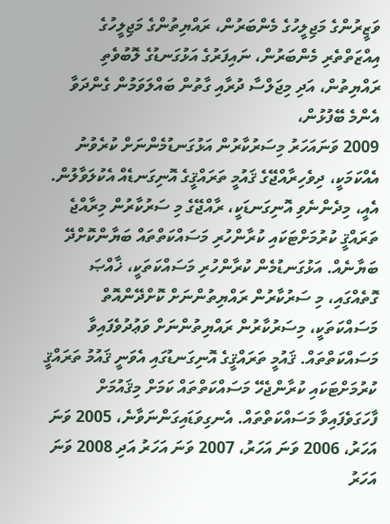ވަޒީރުންގެ މަޖިލީހުގެ މެންބަރުން، ރައްޔިތުންގެ މަޖިލީހުގެ އިއްޒަތްތެރި މެންބަރުން، ނައިފަރުގެ އަޅުގަނޑުގެ ލޮބުވެތި ރައްޔިތުން، އަދި މިޖަލްސާ ދުރާއި ގާތުން ބައްލަވަމުން ގެންދަވާ އެންމެ ބޭފުޅުން،
2009 ވަނައަހަރު މިސަރުކާރުން އަޅުގަނޑުމެންނަށް ކުރެވުނު އެއްކަމަކީ، ދިވެހިރާއްޖޭގެ ޤައުމީ ތަރައްޤީގެ އޮނިގަނޑެއް އެކުލަވާލުން. އެއީ، މިދެންނެވި އޮނިގަނޑަކީ، ރާއްޖޭގެ މި ސަރުކާރުން މިރާއްޖެ ތަރައްޤީ ކުރުމަށްޓަކައި ކުރާންހުރި މަސައްކަތްތައް ބަޔާންކޮށްދޭ ބަޔާނެއް. އަޅުގަނޑުމެން ކުރާންހުރި މަސައްކަތަކީ، ޚާއްޞަ ގޮތެއްގައި، މި ސަރުކާރުން ރައްޔިތުންނަށް ކޮށްދޭންއޮތް މަސައްކަތަކީ، މިސަރުކާރުން ރައްޔިތުންނަށް ވަޢުދުވެފައިވާ މަސައްކަތްތައް. ޤައުމީ ތަރައްޤީގެ އޮނިގަނޑުގައި އެވަނީ ޤައުމު ތަރައްޤީ ކުރުމަށްޓަކައި ކުރާންޖެހޭ މަސައްކަތްތައް ކަމަށް މިޤައުމަށް ފާހަގަވެފައިވާ މަސައްކަތްތައް. އެނގިވަޑައިގަންނަވާނެ، 2005 ވަނަ އަހަރު، 2006 ވަނަ އަހަރު، 2007 ވަނަ އަހަރު އަދި 2008 ވަނަ އަހަރު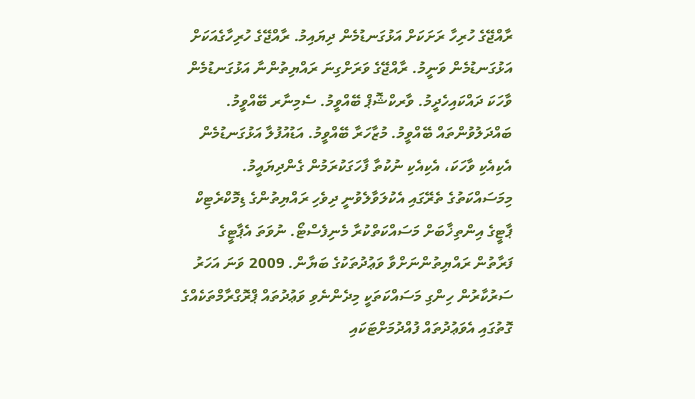ރާއްޖޭގެ ހުރިހާ ރަށަކަށް އަޅުގަނޑުމެން ދިޔައިމު. ރާއްޖޭގެ ހުރިހާގެއަކަށް އަޅުގަނޑުމެން ވަނީމު. ރާއްޖޭގެ ވަރަށްގިނަ ރައްޔިތުންނާ އަޅުގަނޑުމެން ވާހަކަ ދައްކައިހެދީމު. ވާރކްޝޮޕް ބޭއްވީމު. ސެމިނާރ ބޭއްވީމު. ބައްދަލުވުންތައް ބޭއްވީމު. މުޒާހަރާ ބޭއްވީމު. އަޑުއުފުލާ އަޅުގަނޑުމެން އެކިއެކި ވާހަކަ، އެކިއެކި ނުކުތާ ފާހަގަކުރަމުން ގެންދިޔައީމު.
މިމަސައްކަތުގެ ތެރޭގައި އެކުލަވާލެވުނީ ދިވެހި ރައްޔިތުންގެ ޑިމޮކްރެޓިކް ޕާޓީގެ އިންތިޚާބަށް މަސައްކަތްކުރާ މެނިފެސްޓޯ. ނުވަތަ އެޕާޓީގެ ފަރާތުން ރައްޔިތުންނަށްވާ ވަޢުދުތަކުގެ ބަޔާން. 2009 ވަނަ އަހަރު ސަރުކާރުން ހިންގި މަސައްކަތަކީ މިދެންނެވި ވަޢުދުތައް ޕްރޮގްރާމްތަކެއްގެ ގޮތުގައި އެވަޢުދުތައް ފުއްދުމަށްޓަކައި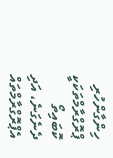ހިންގާންހުރި ޕްރޮގްރާމްތަކަކީ ކޮބައިތޯ ދެނެގަނެ، އަދި އެޕްރޮގްރާމްތައް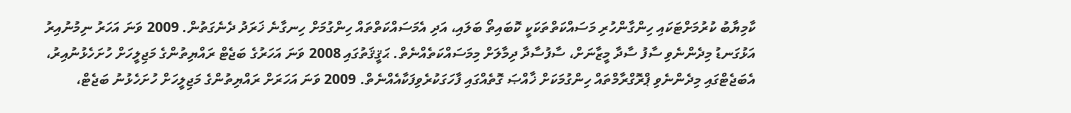ކާމިޔާބު ކުރުމަށްޓަކައި ހިންގާންހުރި މަސައްކަތްތަކަކީ ކޮބައިތޯ ބަލައި، އަދި އެމަސައްކަތްތައް ހިންގުމަށް ހިނގާނެ ޚަރަދު ދެނެގަތުން. 2009 ވަނަ އަހަރު ނިމުނުއިރު އަޅުގަނޑު މިދެންނެވި ސާފު ސާދާ މީޒާނަށް، ސާފުސާދާ ދިމާލަށް މިމަސައްކަތެއްނެތް. ޙަޤީޤަތުގައި 2008 ވަނަ އަހަރުގެ ބަޖެޓް ރައްޔިތުންގެ މަޖިލީހަށް ހުށަހެޅުނުއިރު، އެބަޖެޓްގައި މިދެންނެވި ޕްރޮގްރާމްތައް ހިންގުމަކަށް ޚާއްޞަ ގޮތެއްގައި ފާހަގަކުރެވިފަކާއެއްނެތް. 2009 ވަނަ އަހަރަށް ރައްޔިތުންގެ މަޖިލީހަށް ހުށަހެޅުނު ބަޖެޓް،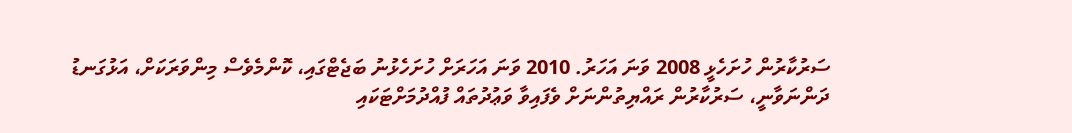ސަރުކާރުން ހުށަހެޅީ 2008 ވަނަ އަހަރު. 2010 ވަނަ އަހަރަށް ހުށަހެޅުނު ބަޖެޓްގައި، ކޮންމެވެސް މިންވަރަކަށް، އަޅުގަނޑު ދަންނަވާނީ، ސަރުކާރުން ރައްޔިތުންނަށް ވެފައިވާ ވަޢުދުތައް ފުއްދުމަށްޓަކައި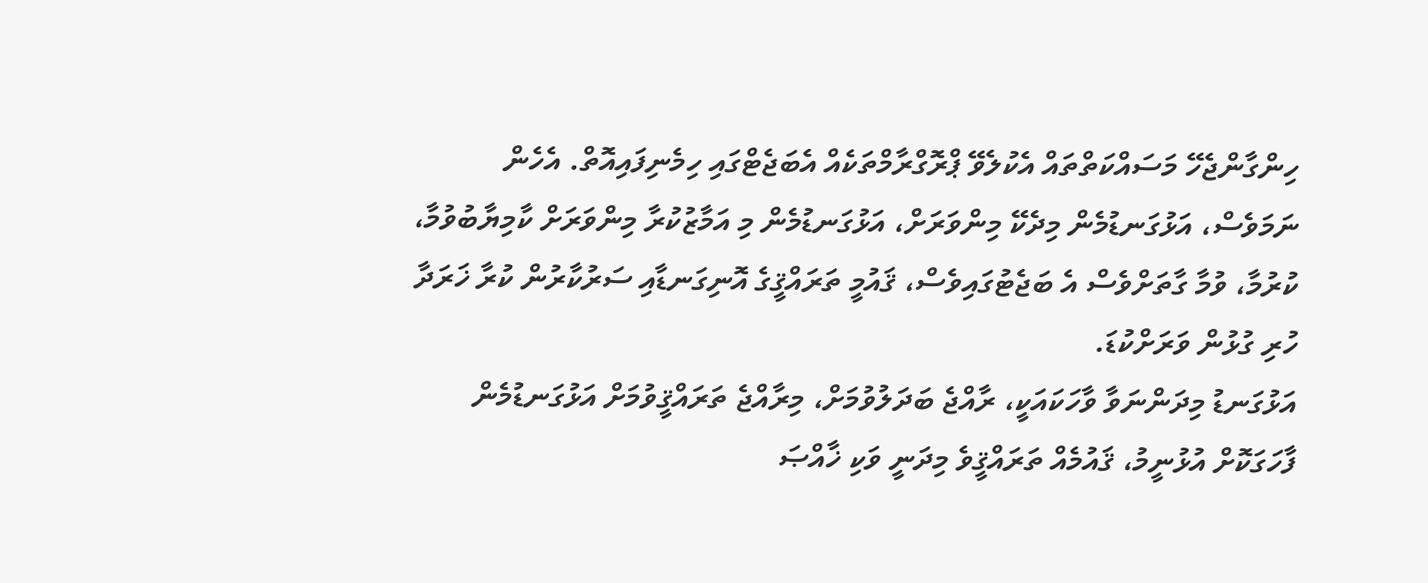ހިންގާންޖެހޭ މަސައްކަތްތައް އެކުލެވޭ ޕްރޮގްރާމްތަކެއް އެބަޖެޓްގައި ހިމެނިފައިއޮތް. އެހެން ނަމަވެސް، އަޅުގަނޑުމެން މިދެކޭ މިންވަރަށް، އަޅުގަނޑުމެން މި އަމާޒުކުރާ މިންވަރަށް ކާމިޔާބުވުމާ، ކުރުމާ، ވުމާ ގާތަށްވެސް އެ ބަޖެޓުގައިވެސް، ޤައުމީ ތަރައްޤީގެ އޮނިގަނޑާއި ސަރުކާރުން ކުރާ ޚަރަދާ ހުރި ގުޅުން ވަރަށްކުޑަ.
އަޅުގަނޑު މިދަންނަވާ ވާހަކައަކީ، ރާއްޖެ ބަދަލުވުމަށް، މިރާއްޖެ ތަރައްޤީވުމަށް އަޅުގަނޑުމެން ފާހަގަކޮށް އުޅުނީމު، ޤައުމެއް ތަރައްޤީވެ މިދަނީ ވަކި ޚާއްޞަ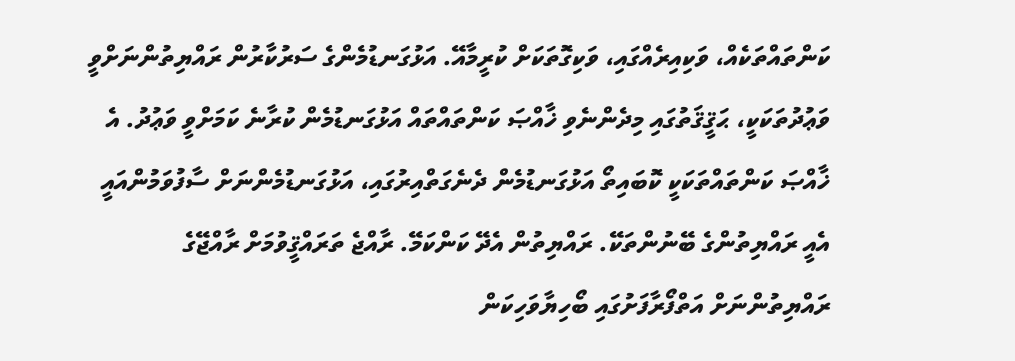ކަންތައްތަކެއް، ވަކިއިރެއްގައި، ވަކިގޮތަކަށް ކުރީމާއޭ. އަޅުގަނޑުމެންގެ ސަރުކާރުން ރައްޔިތުންނަށްވީ ވަޢުދުތަކަކީ، ޙަޤީޤަތުގައި މިދެންނެވި ޚާއްޞަ ކަންތައްތައް އަޅުގަނޑުމެން ކުރާނެ ކަމަށްވީ ވަޢުދު. އެ ޚާއްޞަ ކަންތައްތަކަކީ ކޮބައިތޯ އަޅުގަނޑުމެން ދެނެގަތްއިރުގައި، އަޅުގަނޑުމެންނަށް ސާފުވަމުންއައީ އެއީ ރައްޔިތުންގެ ބޭނުންތަކޭ. ރައްޔިތުން އެދޭ ކަންކަމޭ. ރާއްޖެ ތަރައްޤީވުމަށް ރާއްޖޭގެ ރައްޔިތުންނަށް އަތްފޯރާފަށުގައި ބޯހިޔާވަހިކަން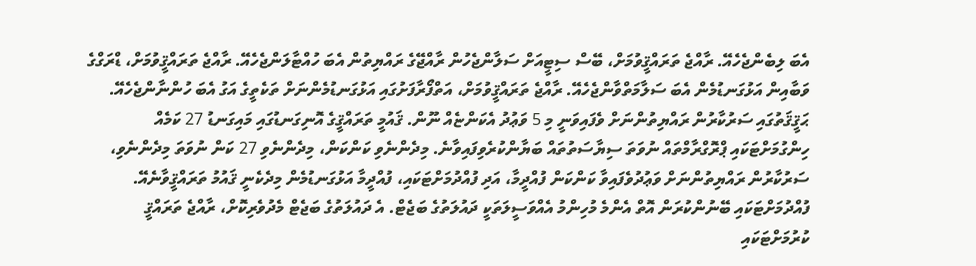އެބަ ލިބެންޖެހެއޭ. ރާއްޖެ ތަރައްޤީވުމަށް، ބޭސް ސިޓީއަށް ސަލާންޖެހުން ރާއްޖޭގެ ރައްޔިތުން އެބަ ހުއްޓާލަންޖެހެއޭ. ރާއްޖެ ތަރައްޤީވުމަށް، ޑްރަގްގެ ވަބާއިން އަޅުގަނޑުމެން އެބަ ސަލާމަތްވާންޖެހެއޭ. ރާއްޖެ ތަރައްޤީވުމަށް، އަތްފޯރާފަށުގައި އަޅުގަނޑުމެންނަށް ތަކެތީގެ އަގު އެބަ ހުންނާންޖެހެއޭ. ޙަޤީޤަތުގައި ސަރުކާރުން ރައްޔިތުންނަށް ވެފައިވަނީ މި 5 ވަޢުދު އެކަންޏެއް ނޫން. ޤައުމީ ތަރައްޤީގެ އޮނިގަނޑުގައި މައިގަނޑު 27 ކަމެއް ހިންގުމަށްޓަކައި ޕްރޮގްރާމްތައް ނުވަތަ ސިޔާސަތުތައް ބަޔާންކުރެވިފައިވާނެ. މިދެންނެވި ކަންކަން، މިދެންނެވި 27 ކަން ނުވަތަ މިދެންނެވި، ސަރުކާރުން ރައްޔިތުންނަށް ވަޢުދުވެފައިވާ ކަންކަން ފުއްދީމާ، އަދި ފުއްދުމަށްޓަކައި، ފުއްދީމާ އަޅުގަނޑުމެން މިދެކެނީ ޤައުމު ތަރައްޤީވާނެއޭ. ފުއްދުމަށްޓަކައި ބޭނުންކުރަން އޮތް އެންމެ މުހިންމު އެއްވަސީލަތަކީ ދައުލަތުގެ ބަޖެޓް. އެ ދައުލަތުގެ ބަޖެޓް މެދުވެރިކޮށް، ރާއްޖެ ތަރައްޤީ ކުރުމަށްޓަކައި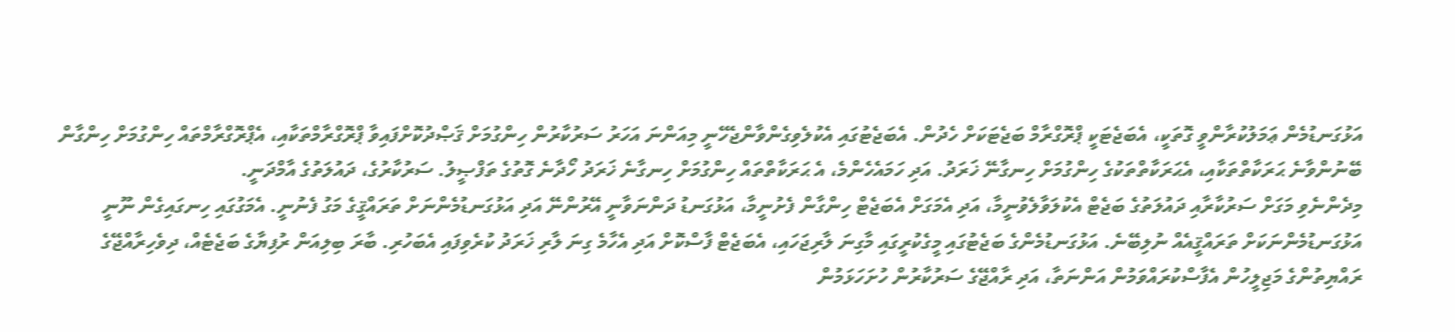އަޅުގަނޑުމެން ޢަމަލުކުރާންވީ ގޮތަކީ، އެބަޖެޓަކީ ޕްރޮގްރާމް ބަޖެޓަކަށް ހެދުން. އެބަޖެޓުގައި އެކުލެވިގެންވާންޖެހޭނީ މިއަންނަ އަހަރު ސަރުކާރުން ހިންގުމަށް ޤަޞްދުކޮށްފައިވާ ޕްރޮގްރާމްތަކާއި، އެޕްރޮގްރާމްތައް ހިންގުމަށް ހިންގާން ބޭނުންވާނެ ޙަރަކާތްތަކާއި، އެޙަރަކާތްތަކުގެ ހިންގުމަށް ހިނގާނޭ ޚަރަދު. އަދި ހަމައެހެންމެ، އެ ޙަރަކާތްތައް ހިންގުމަށް ހިނގާނެ ޚަރަދު ހޯދާނެ ގޮތުގެ ތަފްޞީލު. ސަރުކާރުގެ، ދައުލަތުގެ އާމްދަނީ.
މިދެންނެވި މަގަށް ސަރުކާރާއި ދައުލަތުގެ ބަޖެޓް އެކުލަވާލެވުނީމާ، އަދި އެމަގަށް އެބަޖެޓް ހިންގާން ފެށުނީމާ، އަޅުގަނޑު ދަންނަވާނީ އޭރުންނޭ އަދި އަޅުގަނޑުމެންނަށް ތަރައްޤީގެ މަގު ފެނުނީ. އެމަގުގައި ހިނގައިގެން ނޫނީ އަޅުގަނޑުމެންނަކަށް ތަރައްޤީއެއް ނުލިބޭނެ. އަޅުގަނޑުމެންގެ ބަޖެޓުގައި މީގެކުރީގައި މާގިނަ ލާރިޖަހައި، އެބަޖެޓް ފާސްކޮށް އަދި އެހާމެ ގިނަ ލާރި ޚަރަދު ކުރެވިފައި އެބަހުރި. ބާރަ ބިލިއަން ރުފިޔާގެ ބަޖެޓެއް، ދިވެހިރާއްޖޭގެ ރައްޔިތުންގެ މަޖިލީހުން އެފާސްކުރައްވަމުން އަންނަތާ، އަދި ރާއްޖޭގެ ސަރުކާރުން ހުށަހަޅަމުން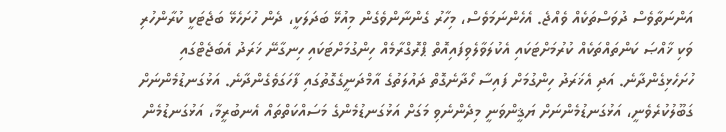އަންނަތާވެސް ދުވަސްތަކެއް ވެއްޖެ. އެހެންނަމަވެސް، މިހާރު ގެންނާންވެގެން މިއުޅޭ ބަދަލަކީ، ދެން ހުށަހެޅޭ ބަޖެޓަކީ ކުރާންހުރި ވަކި ޚާއްޞަ ކަންތައްތަކެއް ކުރުމަށްޓަކައި އެކުލަވާލެވިފައިއޮތް ޕްރޮގްރާމެއް ހިންގުމަށްޓަކައި ހިނގާނޭ ޚަރަދު އެބަޖެޓްގައި ހުށަހެޅިގެންދާނެ. އަދި އެޚަރަދު ހިންގުމަށް ފައިސާ ހޯދާނެގޮތް ދައުލަތުގެ އާމްދަނީގެގޮތުގައި ފާހަގަވެގެންދާނެ. އަޅުގަނޑުމެންނަށް ގަބޫލުކުރެވެނީ، އަޅުގަނޑުމެންނަށް ޔަޤީންވަނީ މިދެންނެވި މަގަށް އަޅުގަނޑުމެންގެ މަސައްކަތްތައް އެނބުރީމާ، އަޅުގަނޑުމެން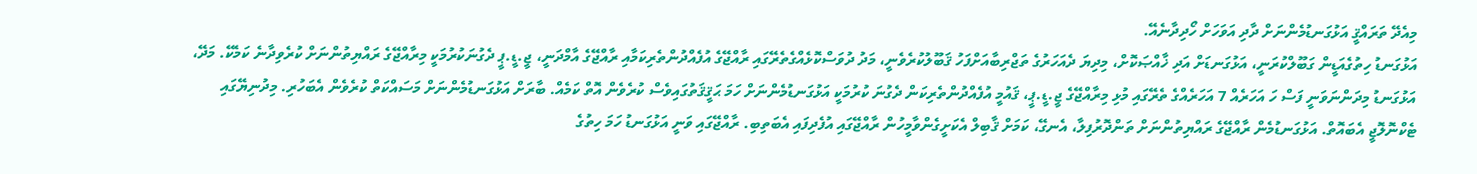މިއެދޭ ތަރައްޤީ އަޅުގަނޑުމެންނަށް ދާދި އަވަހަށް ހޯދިދާނެއޭ.
އަޅުގަނޑު ހިތުގެއަޑީން ގަބޫލްކުރަނީ، އަޅުގަނޑަށް އަދި ޚާއްޞަކޮށް، މިދިޔަ ދެއަހަރުގެ ތަޖްރިބާއަށްފަހު ޤަބޫލުކުރެވެނީ، މަދު ދުވަސްކޮޅެއްގެތެރޭގައި ރާއްޖޭގެ އުފެއްދުންތެރިކަމާއި ރާއްޖޭގެ އާމްދަނީ، ޖީ.ޑީ.ޕީ ދެގުނަކުރުމަކީ މިރާއްޖޭގެ ރައްޔިތުންނަށް ކުރެވިދާނެ ކަމެކޭ. މަދޭ، އަޅުގަނޑު މިދަންނަވަނީ ފަސް ހަ އަހަރެއް 7 އަހަރެއްގެ ތެރޭގައި މުޅި މިރާއްޖޭގެ ޖީ.ޑީ.ޕީ، ޤައުމީ އުފެއްދުންތެރިކަން ދެގުނަ ކުރުމަކީ އަޅުގަނޑުމެންނަށް ހަމަ ޙަޤީޤަތުގައިވެސް ކުރެވެން އޮތް ކަމެއް. ބާރަށް އަޅުގަނޑުމެންނަށް މަސައްކަތް ކުރެވެން އެބަހުރި. މިދުނިޔޭގައި ޓެކްނޮލޮޖީ އެބައޮތް. އަޅުގަނޑުމެން ރާއްޖޭގެ ރައްޔިތުންނަށް ތަންދޮރުފިލާ، އެނގޭ، ކަމަށް ޤާބިލް އެކަށީގެންވާމީހުން ރާއްޖޭގައި އުފެދިފައި އެބަތިބި. ރާއްޖޭގައި ވަނީ އަޅުގަނޑު ހަމަ ހިތުގެ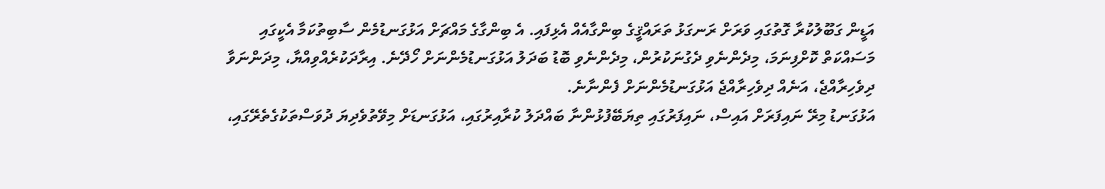އަޑީން ގަބޫލުކުރާ ގޮތުގައި ވަރަށް ރަނގަޅު ތަރައްޤީގެ ބިންގާއެއް އެޅިފައި. އެ ބިންގާގެ މައްޗަށް އަޅުގަނޑުމެން ސާބިތުކަމާ އެކީގައި މަސައްކަތް ކޮށްފިނަމަ، މިދެންނެވި ދެގުނަކުރުން، މިދެންނެވި ބޮޑު ބަދަލު އަޅުގަނޑުމެންނަށް ހޯދޭނެ. އިރާދަކުރެއްވިއްޔާ، މިދަންނަވާ ދިވެހިރާއްޖެ، އަނެއް ދިވެހިރާއްޖެ އަޅުގަނޑުމެންނަށް ފެންނާނެ.
އަޅުގަނޑު މިރޭ ނައިފަރަށް އައިސް، ނައިފަރުގައި ތިޔަބޭފުޅުންނާ ބައްދަލު ކުރާއިރުގައި، އަޅުގަނޑަށް މިވޭތުވެދިޔަ ދުވަސްތަކުގެތެރޭގައި،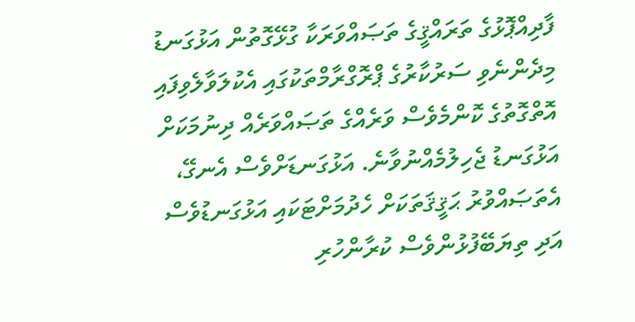ފާދިއްޕޮޅުގެ ތަރައްޤީގެ ތަޞައްވަރަކާ ގުޅޭގޮތުން އަޅުގަނޑު މިދެންނެވި ސަރުކާރުގެ ޕްރޮގްރާމްތަކުގައި އެކުލަވާލެވިފައި އޮތްގޮތުގެ ކޮންމެވެސް ވަރެއްގެ ތަޞައްވަރެއް ދިނުމަކަށް އަޅުގަނޑު ޖެހިލުމެއްނުވާނެ. އަޅުގަނޑަށްވެސް އެނގޭ، އެތަޞައްވުރު ޙަޤީޤަތަކަށް ހެދުމަށްޓަކައި އަޅުގަނޑުވެސް އަދި ތިޔަބޭފުޅުންވެސް ކުރާންހުރި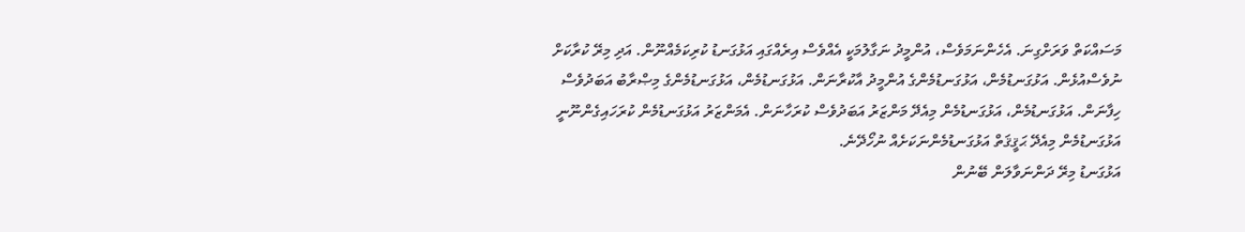މަސައްކަތް ވަރަށްގިނަ. އެހެންނަމަވެސް، އުންމީދު ނަގާލުމަކީ އެއްވެސް އިރެއްގައި އަޅުގަނޑު ކުރިކަމެއްނޫން. އަދި މިރޭ ކުރާކަށް ނުވެސްއުޅެން. އަޅުގަނޑުމެން، އަޅުގަނޑުމެންގެ އުންމީދު އާކުރާނަން. އަޅުގަނޑުމެން، އަޅުގަނޑުމެންގެ މިޞްރާބު އަބަދުވެސް ހިފާނަން. އަޅުގަނޑުމެން، އަޅުގަނޑުމެން މިއެދޭ މަންޒަރު އަބަދުވެސް ކުރަހާނަން. އެމަންޒަރު އަޅުގަނޑުމެން ކުރަހައިގެންނޫނީ އަޅުގަނޑުމެން މިއެދޭ ޙަޤީޤަތް އަޅުގަނޑުމެންނަކަށެއް ނުހޯދޭނެ.
އަޅުގަނޑު މިރޭ ދަންނަވާލަން ބޭނުން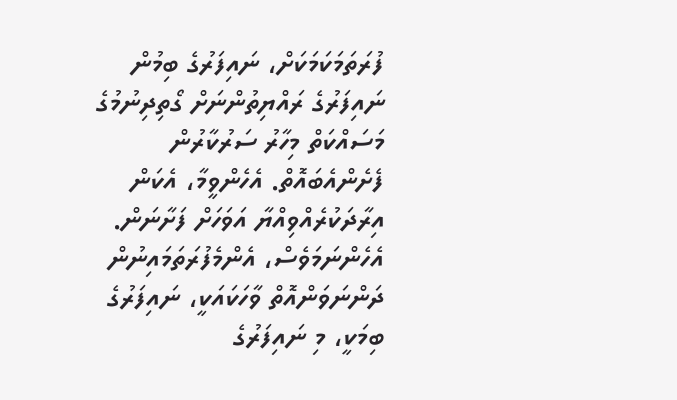ފުރަތަމަކަމަކަށް، ނައިފަރުގެ ބިމުން ނައިފަރުގެ ރައްޔިތުންނަށް ގޯތިދިނުމުގެ މަސައްކަތް މިހާރު ސަރުކާރުން ފެށެންއެބައޮތް. އެހެންވީމާ، އެކަން އިރާދަކުރެއްވިއްޔާ އަވަހަށް ފަށާނަން. އެހެންނަމަވެސް، އެންމެފުރަތަމައިނުން ދަންނަވަންއޮތް ވާހަކައަކީ، ނައިފަރުގެ ބިމަކީ، މި ނައިފަރުގެ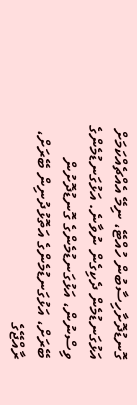ގޮނޑުދޮށާހިސާބުން ހުއްޓޭ، ނިމޭ އެއްޗެއްކަމަށް އަޅުގަނޑުމެން ދެކިގެން ނުވާނެ. އަޅުގަނޑުމެންގެ ވިސްނުން، އަޅުގަނޑުމެންގެ ގޮނޑުދޮށުން ބޭރަށް، އަޅުގަނޑުމެންގެ އަތޮޅުދުނިން ބޭރަށް، ރާއްޖޭގެ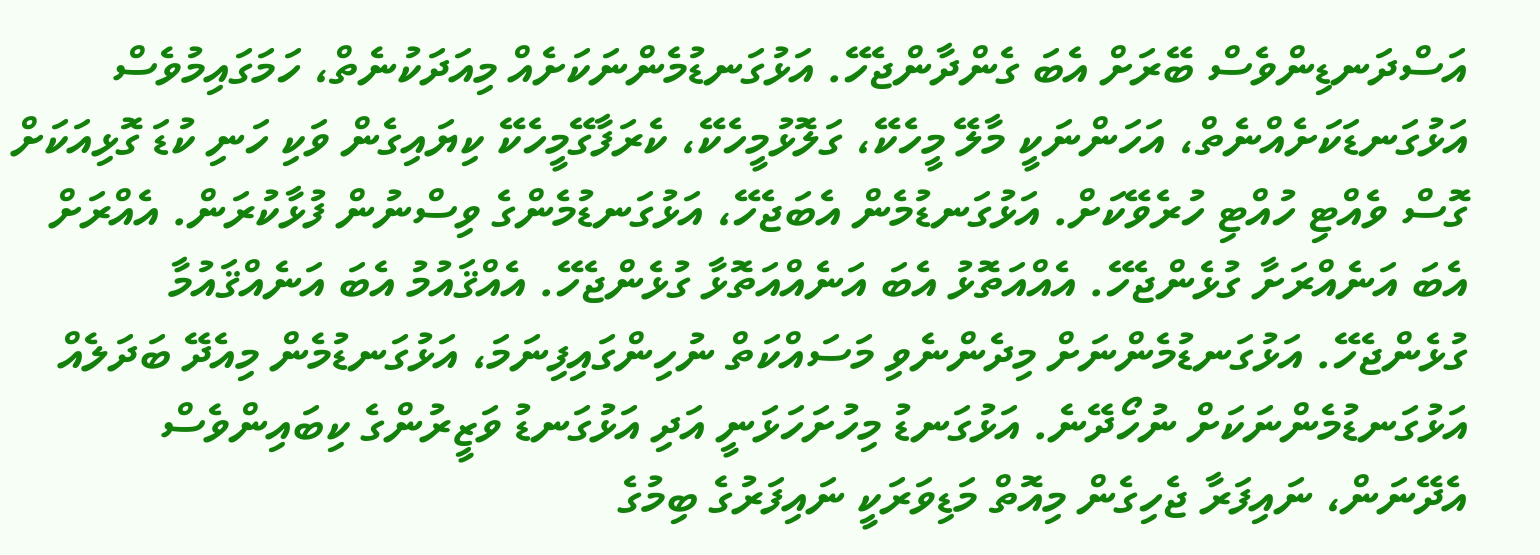އަސްދަނޑިންވެސް ބޭރަށް އެބަ ގެންދާންޖެހޭ. އަޅުގަނޑުމެންނަކަށެއް މިއަދަކުނެތް، ހަމަގައިމުވެސް އަޅުގަނޑަކަށެއްނެތް، އަހަންނަކީ މާލޭ މީހެކޭ، ގަލޮޅުމީހެކޭ، ކެރަފާގޭމީހެކޭ ކިޔައިގެން ވަކި ހަނި ކުޑަ ގޮޅިއަކަށް ގޮސް ވެއްޓި ހުއްޓި ހުރެވޭކަށް. އަޅުގަނޑުމެން އެބަޖެހޭ، އަޅުގަނޑުމެންގެ ވިސްނުން ފުޅާކުރަން. އެއްރަށް އެބަ އަނެއްރަށާ ގުޅެންޖެހޭ. އެއްއަތޮޅު އެބަ އަނެއްއަތޮޅާ ގުޅެންޖެހޭ. އެއްޤައުމު އެބަ އަނެއްޤައުމާ ގުޅެންޖެހޭ. އަޅުގަނޑުމެންނަށް މިދެންނެވި މަސައްކަތް ނުހިންގައިފިނަމަ، އަޅުގަނޑުމެން މިއެދޭ ބަދަލެއް އަޅުގަނޑުމެންނަކަށް ނުހޯދޭނެ. އަޅުގަނޑު މިހުށަހަޅަނީ އަދި އަޅުގަނޑު ވަޒީރުންގެ ކިބައިންވެސް އެދޭނަން، ނައިފަރާ ޖެހިގެން މިއޮތް މަޑިވަރަކީ ނައިފަރުގެ ބިމުގެ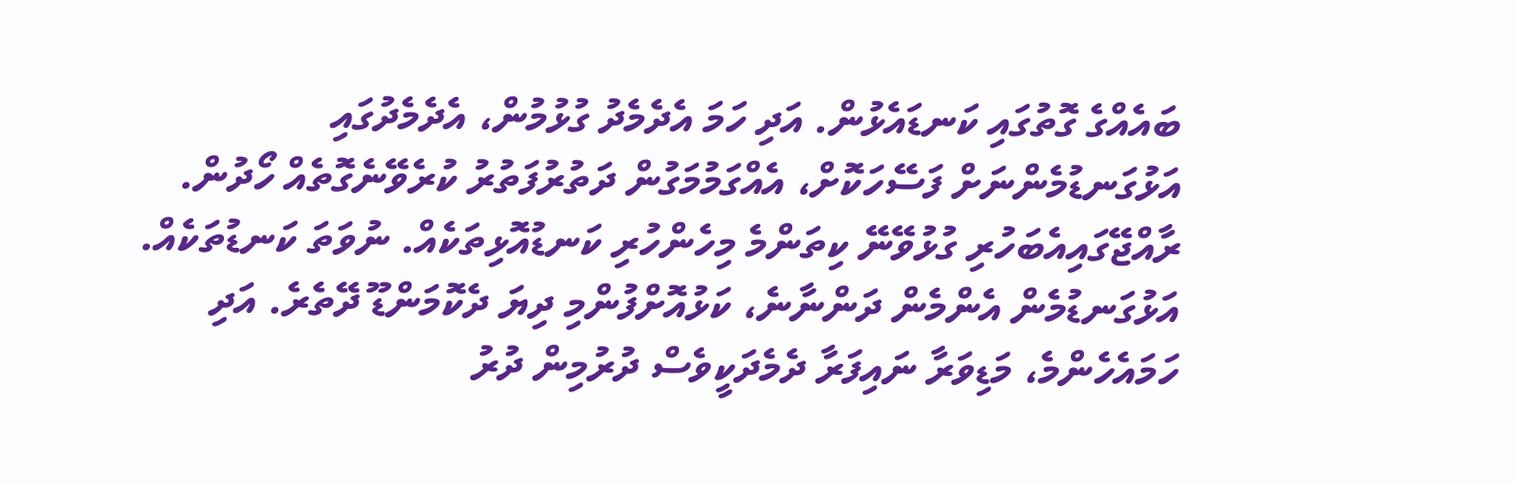ބައެއްގެ ގޮތުގައި ކަނޑައެޅުން. އަދި ހަމަ އެދެމެދު ގުޅުމުން، އެދެމެދުގައި އަޅުގަނޑުމެންނަށް ފަސޭހަކޮށް، އެއްގަމުމަގުން ދަތުރުފަތުރު ކުރެވޭނެގޮތެއް ހޯދުން. ރާއްޖޭގައިއެބަހުރި ގުޅުވޭނޭ ކިތަންމެ މިހެންހުރި ކަނޑުއޮޅިތަކެއް. ނުވަތަ ކަނޑުތަކެއް. އަޅުގަނޑުމެން އެންމެން ދަންނާނެ، ކަޅުއޮށްފުންމި ދިޔަ ދެކޮމަންޑޫ ދޭތެރެ. އަދި ހަމައެހެންމެ، މަޑިވަރާ ނައިފަރާ ދެމެދަކީވެސް ދުރުމިން ދުރު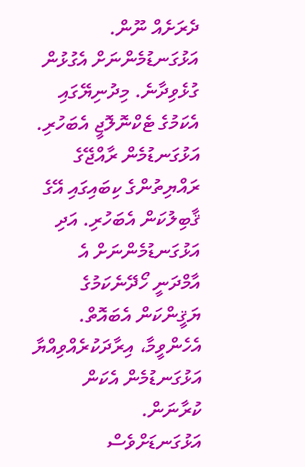ދެރަށެއް ނޫން. އަޅުގަނޑުމެންނަށް އެގުޅުން ގުޅެވިދާނެ. މިދުނިޔޭގައި އެކަމުގެ ޓެކްނޮލޮޖީ އެބަހުރި. އަޅުގަނޑުމެން ރާއްޖޭގެ ރައްޔިތުންގެ ކިބައިގައި އޭގެ ޤާބިލުކަން އެބަހުރި. އަދި އަޅުގަނޑުމެންނަށް އެ އާމްދަނީ ހޯދޭނެކަމުގެ ޔަޤީންކަން އެބައޮތް. އެހެންވީމާ، އިރާދަކުރެއްވިއްޔާ އަޅުގަނޑުމެން އެކަން ކުރާނަން.
އަޅުގަނޑަށްވެސް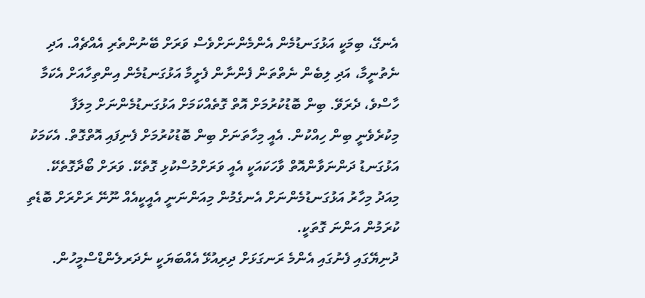އެނގޭ، ބިމަކީ އަޅުގަނޑުމެން އެންމެންނަށްވެސް ވަރަށް ބޭނުންތެރި އެއްޗެއް. އަދި ނެތުނީމާ، އަދި ލިބެން ނެތްތަން ފެންނާން ފެށީމާ އަޅުގަނޑުމެން އިންތިހާއަށް އެކަމާ ހާސްވެ، ދެރަވޭ. ބިން ބޮޑުކުރުމަށް އޮތް ގޮތެއްކަމަށް އަޅުގަނޑުމެންނަށް މިލަފާ މިކުރެވެނީ ބިން ހިއްކުން. އެއީ މިހާތަނަށް ބިން ބޮޑުކުރުމަށް ފެނިފައި އޮތްގޮތް. އެކަމަކު އަޅުގަނޑު ދަންނަވާންއޮތް ވާހަކައަކީ އެއީ ވަރަށްމުސްކުޅި ގޮތެކޭ. ވަރަށް ބޯދާގޮތެކޭ. މިއަދު މިހާރު އަޅުގަނޑުމެންނަށް އެނގެމުން މިއަންނަނީ އެއީކީއެއް ނޫނޭ ރަށްރަށް ބޮޑެތި ކުރަމުން އަންނަ ގޮތަކީ.
ދުނިޔޭގައި ފެނުގައި އެންމެ ރަނގަޅަށް ދިރިއުޅޭ އެއްބަޔަކީ ނެދަރލެންޑްސްމީހުން.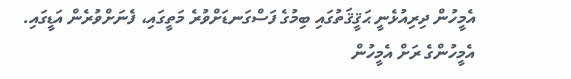އެމީހުން ދިރިއުޅެނީ ޙަޤީޤަތުގައި ބިމުގެ ފަސްގަނޑަށްވުރެ މަތީގައި، ފެނަށްވުރެން އަޑީގައި. އެމީހުންގެ ރަށް އެމީހުން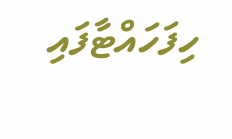ހިފަހައްޓާފައި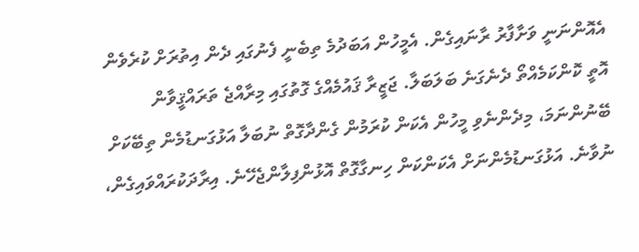އެއޮންނަނީ ވަށާފާރު ރާނައިގެން. އެމީހުން އަބަދުމެ ތިބެނީ ފެނުގައި ދެން އިތުރަށް ކުރެވެން އޮތީ ކޮންކަމެއްތޯ ދެނެގަނެ ބަލަބަލާ. ޖަޒީރާ ޤައުމެއްގެ ގޮތުގައި މިރާއްޖެ ތަރައްޤީވާން ބޭނުންނަމަ، މިދެންނެވި މީހުން އެކަން ކުރަމުން ގެންދާގޮތް ނުބަލާ އަޅުގަނޑުމެން ތިބޭކަށް ނުވާނެ. އަޅުގަނޑުމެންނަށް އެކަންކަން ހިނގާގޮތް އޮޅުންފިލާންޖެހޭނެ. އިރާދަކުރައްވައިގެން،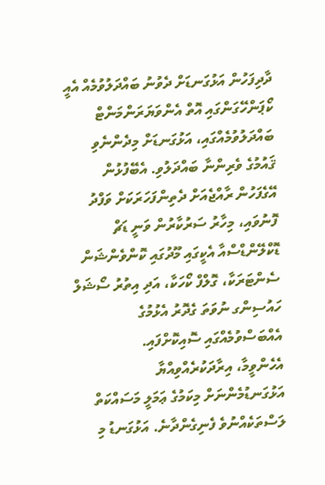ދާދިފަހުން އަޅުގަނޑަށް ދެވުނު ބައްދަލުވުމެއް އެއީ ކޯޕަންހޭގަންގައި އޮތް އެންވަޔަރަންމަންޓް ބައްދަލުވުމެއްގައި، އަޅުގަނޑަށް މިދެންނެވި ޤައުމުގެ ވެރިންނާ ބައްދަލުވި. އެބޭފުޅުން އޭގެފަހުން ރާއްޖެއަށް ދެތިންފަހަރަކަށް ވަފްދު ފޮނުވައި، މިހާރު ސަރުކާރުން ވަނީ ޑަޗް ޑޮކްލޭންޑްސްއާ އެކީގައި މޫދުގައި ކޮންވެންޝަން ސެންޓަރަކާ، ގޮލްފް ކޯހަކާ، އަދި އިތުރު ސޯޝަލް ހައުސިންގ ނުވަތަ ގެދޮރު އެޅުމުގެ އެއްބަސްވުމެއްގައި ސޮއިކޮށްފައި.
އެހެންވީމާ، އިރާދަކުރެއްވިއްޔާ އަޅުގަނޑުމެންނަށް މިކަމުގެ ޢަމަލީ މަސައްކަތް ލަސްތަކެއްނުވެ ފެނިގެންދާނެ. އަޅުގަނޑު މި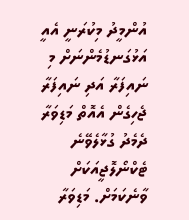އުންމީދު މިކުރަނީ އެއީ އަޅުގަނޑުމެންނަށް މި ނައިފަރާ އަދި ނައިފަރާ ޖެހިގެން އެއޮތް މަޑިވަރާ ދެމެދު ގުޅާލެވޭނެ ޓެކްނޯލޮޖީއަކަށް ވާނެކަމަށް. މަޑިވަރާ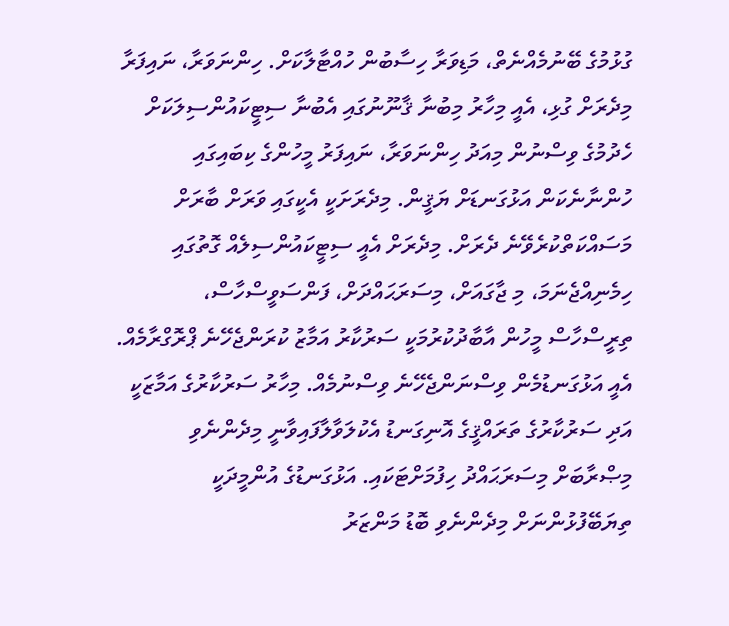ގުޅުމުގެ ބޭނުމެއްނެތް، މަޑިވަރާ ހިސާބުން ހުއްޓާލާކަށް. ހިންނަވަރާ، ނައިފަރާ މިދެރަށް ގުޅި، އެއީ މިހާރު މިބުނާ ޤާނޫނުގައި އެބުނާ ސިޓީކައުންސިލަކަށް ހެދުމުގެ ވިސްނުން މިއަދު ހިންނަވަރާ، ނައިފަރު މީހުންގެ ކިބައިގައި ހުންނާނެކަން އަޅުގަނޑަށް ޔަޤީން. މިދެރަށަކީ އެކީގައި ވަރަށް ބާރަށް މަސައްކަތްކުރެވޭނެ ދެރަށް. މިދެރަށް އެއީ ސިޓީކައުންސިލެއް ގޮތުގައި ހިމެނިއްޖެނަމަ، މި ޖާގައަށް، މިސަރަޙައްދަށް، ފަންސަވީސްހާސް، ތިރީސްހާސް މީހުން އާބާދުކުރުމަކީ ސަރުކާރު އަމާޒު ކުރަންޖެހޭނެ ޕްރޮގްރާމެއް. އެއީ އަޅުގަނޑުމެން ވިސްނަންޖެހޭނެ ވިސްނުމެއް. މިހާރު ސަރުކާރުގެ އަމާޒަކީ އަދި ސަރުކާރުގެ ތަރައްޤީގެ އޮނިގަނޑު އެކުލަވާލާފައިވާނީ މިދެންނެވި މިޞްރާބަށް މިސަރަޙައްދު ހިފުމަށްޓަކައި. އަޅުގަނޑުގެ އުންމީދަކީ ތިޔަބޭފުޅުންނަށް މިދެންނެވި ބޮޑު މަންޒަރު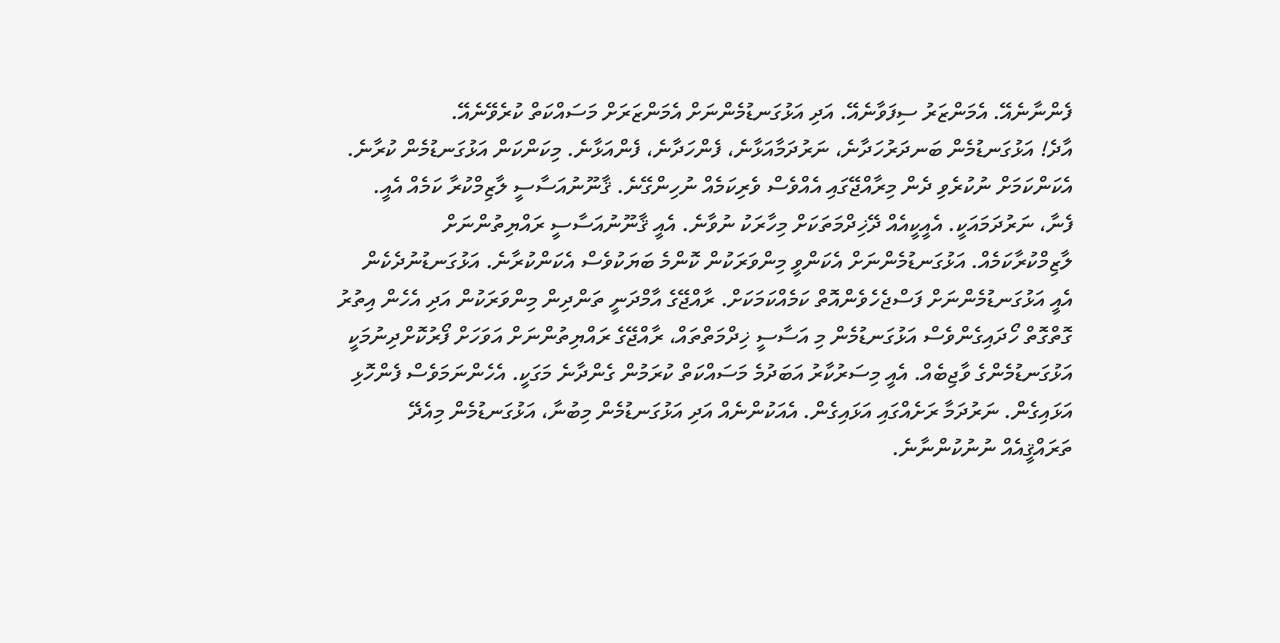ފެންނާނެއޭ. އެމަންޒަރު ސިފަވާނެއޭ. އަދި އަޅުގަނޑުމެންނަށް އެމަންޒަރަށް މަސައްކަތް ކުރެވޭނެއޭ.
އާދެ! އަޅުގަނޑުމެން ބަނދަރުހަދާނެ، ނަރުދަމާއަޅާނެ، ފެންހަދާނެ، ފެންއަޅާނެ. މިކަންކަން އަޅުގަނޑުމެން ކުރާނެ. އެކަންކަމަށް ނުކުރެވި ދެން މިރާއްޖޭގައި އެއްވެސް ވެރިކަމެއް ނުހިންގޭނެ. ޤާނޫނުއަސާސީ ލާޒިމްކުރާ ކަމެއް އެއީ. ފެނާ، ނަރުދަމައަކީ. އެއީކީއެއް ދޭޚިދްމަތަކަށް މިހާރަކު ނުވާނެ. އެއީ ޤާނޫނުއަސާސީ ރައްޔިތުންނަށް ލާޒިމްކުރާކަމެއް. އަޅުގަނޑުމެންނަށް އެކަންވީ މިންވަރަކުން ކޮންމެ ބަޔަކުވެސް އެކަންކުރާނެ. އަޅުގަނޑުނުދެކެން އެއީ އަޅުގަނޑުމެންނަށް ފަސްޖެހެވެންއޮތް ކަމެއްކަމަކަށް. ރާއްޖޭގެ އާމްދަނީ ތަންދިން މިންވަރަކުން އަދި އެހެން އިތުރު ގޮތްގޮތް ހޯދައިގެންވެސް އަޅުގަނޑުމެން މި އަސާސީ ޚިދްމަތްތައް، ރާއްޖޭގެ ރައްޔިތުންނަށް އަވަހަށް ފޯރުކޮށްދިނުމަކީ އަޅުގަނޑުމެންގެ ވާޖިބެއް. އެއީ މިސަރުކާރު އަބަދުމެ މަސައްކަތް ކުރަމުން ގެންދާނެ މަގަކީ. އެހެންނަމަވެސް ފެންހޮޅި އަޅައިގެން. ނަރުދަމާ ރަށެއްގައި އަޅައިގެން. އެއަކުންނެއް އަދި އަޅުގަނޑުމެން މިބުނާ، އަޅުގަނޑުމެން މިއެދޭ ތަރައްޤީއެއް ނުނުކުންނާނެ.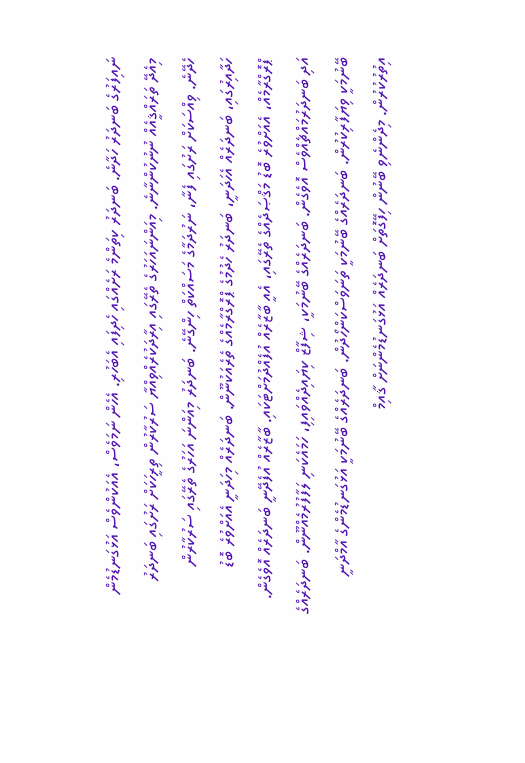ނައިފަރުގެ ބަނދަރު ހަދާނެ. ބަނދަރު ކިތަންމެ ރަށެއްގައި ހެދިފައި އެބަހުރި. އެހެން ނަމަވެސް، އެއަކުންވެސް އަޅުގަނޑުމެން މިއެދޭ ތަރައްޤީއެއް ނުނުކުންނާނެ. މިއަންނައަހަރުގެ ތެރޭގައި އިރާދަކުރެއްވިއްޔާ ސަރުކާރުން ތިރީހަކަށް ރަށުގައި ބަނދަރު ހެދޭނެ. ވިއްސަކަށް ރަށުގައި ފެނާ، ނަރުދަމާގެ މަސައްކަތް ހިންގޭނެ. ބަނދަރު މިއަންނަ އަހަރުގެ ތެރޭގައި ސަރުކާރުން ހަދާއިރުގައި، ބަނދަރެއް އެހަދަނީ، ބަނދަރު ހެދުމުގެ ޕްރޮގްރާމެއްގެ ތެރެއަކުނޫން. ބަނދަރެއް މިހަދަނީ އެއަށްވުރެ ބޮޑު ޕްރޮގްރާމެއް، އެއަށްވުރެ ބޮޑު މަޤްޞަދެއްގެ ތެރޭގައި، އެއީ ބާޒާރެއް އުފެއްދުމަށްޓަކައި. ބާޒާރެއް އުފެދޭނީ ބަނދަރެއް އޮވެގެން. އަދި ބަނދަރުމައްޗެއްވެސް އޮވެގެން. ބަނދަރެއްގެ ބޭނުމަކީ، ޝިފާޒް ކިޔައިދެއްވައިފި، ހަމައެކަނި ލަފާފުރުމެއްނޫން. ބަނދަރެއްގެ ބޭނުމަކީ ވިޔަފާރިކުރުން. ބަނދަރެއްގެ ބޭނުމަކީ ތަނަވަސްކަންހޯދުން. ބަނދަރެއްގެ ބޭނުމަކީ އަޅުގަނޑުމެންގެ އާމްދަނީ އިތުރުކުރުން. މިދެންނެވި ބޭނުން ހިފޭގޮތަށް ބަނދަރެއް އަޅުގަނޑުމެންނަށް ޤާއިމް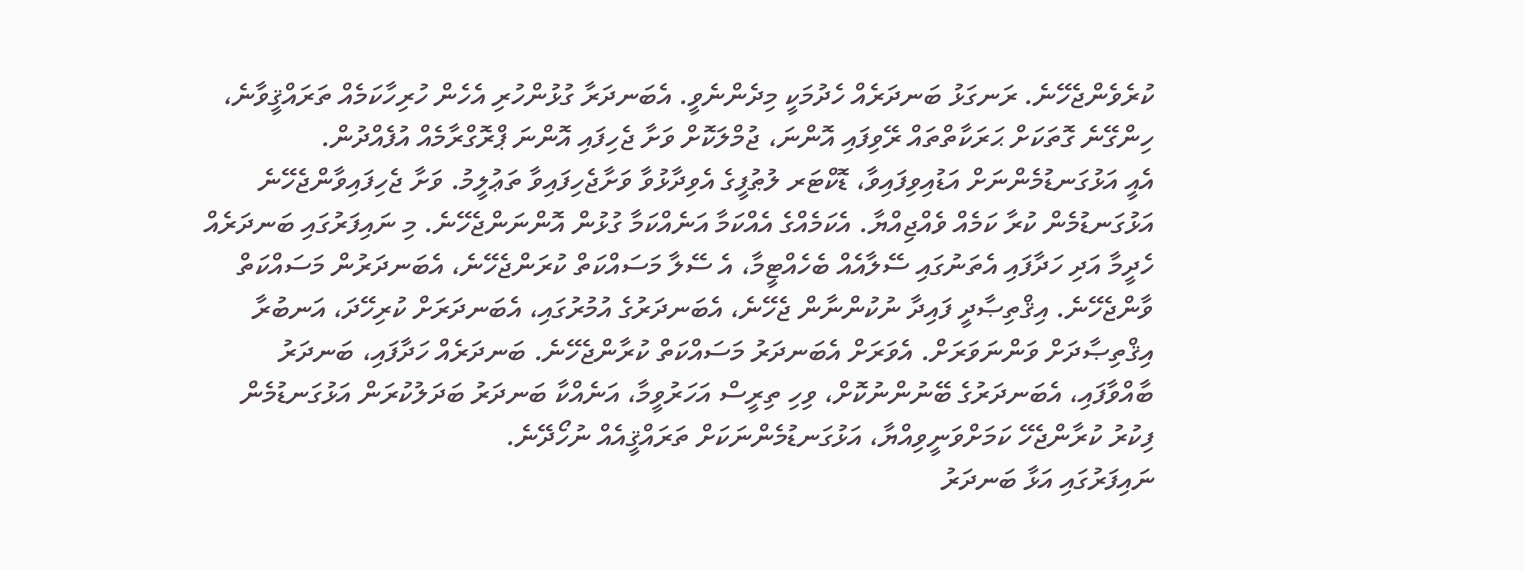ކުރެވެންޖެހޭނެ. ރަނގަޅު ބަނދަރެއް ހެދުމަކީ މިދެންނެވީ. އެބަނދަރާ ގުޅުންހުރި އެހެން ހުރިހާކަމެއް ތަރައްޤީވާނެ، ހިންގޭނެ ގޮތަކަށް ޙަރަކާތްތައް ރޭވިފައި އޮންނަ، ޖުމްލަކޮށް ވަށާ ޖެހިފައި އޮންނަ ޕްރޮގްރާމެއް އުފެއްދުން.
އެއީ އަޅުގަނޑުމެންނަށް އަޑުއިވިފައިވާ، ޑޮކްޓަރ ލުޠުފީގެ އެވިދާޅުވާ ވަށާޖެހިފައިވާ ތަޢުލީމު. ވަށާ ޖެހިފައިވާންޖެހޭނެ އަޅުގަނޑުމެން ކުރާ ކަމެއް ވެއްޖިއްޔާ. އެކަމެއްގެ އެއްކަމާ އަނެއްކަމާ ގުޅުން އޮންނަންޖެހޭނެ. މި ނައިފަރުގައި ބަނދަރެއް ހެދީމާ އަދި ހަދާފައި އެތަނުގައި ސޭލާއެއް ބެހެއްޓީމާ، އެ ސޭލާ މަސައްކަތް ކުރަންޖެހޭނެ، އެބަނދަރުން މަސައްކަތް ވާންޖެހޭނެ. އިޤްތިޞާދީ ފައިދާ ނުކުންނާން ޖެހޭނެ، އެބަނދަރުގެ އުމުރުގައި، އެބަނދަރަށް ކުރިހޭދަ، އަނބުރާ އިޤްތިޞާދަށް ވަންނަވަރަށް. އެވަރަށް އެބަނދަރު މަސައްކަތް ކުރާންޖެހޭނެ. ބަނދަރެއް ހަދާފައި، ބަނދަރު ބާއްވާފައި، އެބަނދަރުގެ ބޭނުންނުކޮށް، ވިހި ތިރީސް އަހަރުވީމާ، އަނެއްކާ ބަނދަރު ބަދަލުކުރަން އަޅުގަނޑުމެން ފިކުރު ކުރާންޖެހޭ ކަމަށްވަނީވިއްޔާ، އަޅުގަނޑުމެންނަކަށް ތަރައްޤީއެއް ނުހޯދޭނެ.
ނައިފަރުގައި އަޅާ ބަނދަރު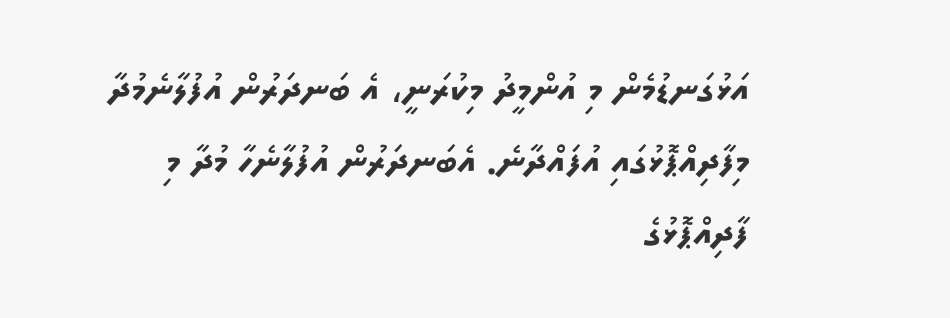އަޅުގަނޑުމެން މި އުންމީދު މިކުރަނީ، އެ ބަނދަރުން އުފުލާނެމުދާ މިފާދިއްޕޮޅުގައި އުފައްދާނެ. އެބަނދަރުން އުފުލާނެހާ މުދާ މި ފާދިއްޕޮޅުގެ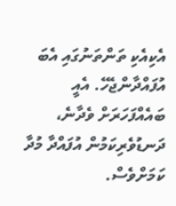އެކިއެކި ތަންތަނުގައި އެބަ އުފައްދާންޖެހޭ. އެއީ ބައެއްފަހަރަށް ވެދާނެ، ދަނޑުވެރިކަމުން އުފައްދާ މުދާ ކަމަށްވެސް.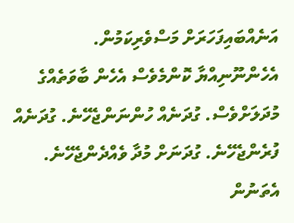އަނެއްބައިފަހަރަށް މަސްވެރިކަމުން. އެހެންނޫނިއްޔާ ކޮންމެވެސް އެހެން ބާވަތެއްގެ މުދަލަށްވެސް. ގުދަނެއް ހުންނަންޖެހޭނެ. ގުދަނެއް ފުރެންޖެހޭނެ. ގުދަނަށް މުދާ ވެއްދެންޖެހޭނެ. އެތަނުން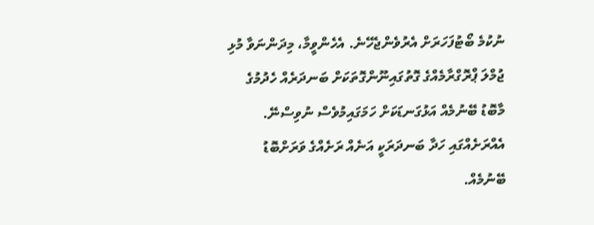ނުކުމެ ބޯޓުފަހަރަށް އެރުވެންޖެހޭނެ. އެހެންވީމާ، މިދަންނަވާ މުޅި ޖުމްލަ ޕްރޮގްރާމެއްގެ ގޮތުގައިނޫންގޮތަކަށް ބަނދަރެއް ހެދުމުގެ މާބޮޑު ބޭނުމެއް އަޅުގަނޑަކަށް ހަމަގައިމުވެސް ނުވިސްނޭ. އެއްރަށެއްގައި ހަދާ ބަނދަރަކީ އަނެއް ރަށެއްގެ ވަރަށްބޮޑު ބޭނުމެއް.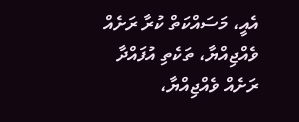އެއީ، މަސައްކަތް ކުރާ ރަށެއް ވެއްޖިއްޔާ، ތަކެތި އުފައްދާ ރަށެއް ވެއްޖިއްޔާ،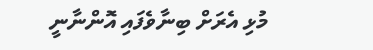މުޅި އެރަށް ބިނާވެފައި އޮންނާނީ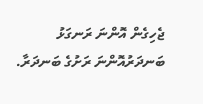ޖެހިގެން އޮންނަ ރަނގަޅު ބަނދަރުއޮންނަ ރަށުގެ ބަނދަރާ.